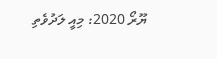ޔޫރޯ 2020: މިއީ ލަދުވެތި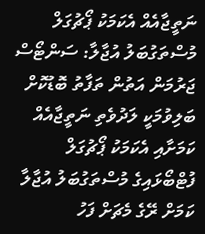ނަތީޖާއެއް އެކަމަކު ޕޯޗުގަލް މުސްތަގުބަލު އުޖާލާ: ސަންޓޯސް
ޖަރުމަން އަތުން ތަފާތު ބޮޑުކޮށް ބަލިވުމަކީ ލަދުވެތި ނަތީޖާއެއް ކަމަށާއި އެކަމަކު ޕޯޗުގަލް ފުޓްބޯޅައިގެ މުސްތަގުބަލު އުޖާލާ ކަމަށް ރޭގެ މެޗަށް ފަހު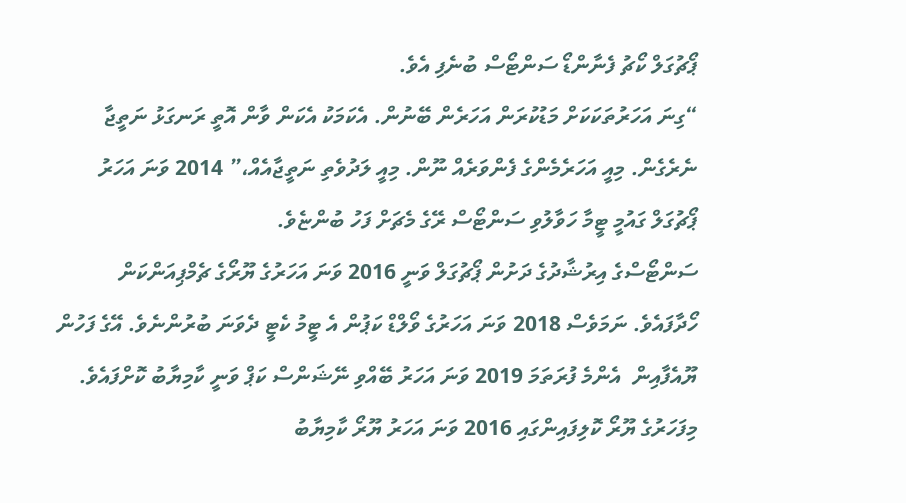ޕޯޗުގަލް ކޯޗު ފެނާންޑޯ ސަންޓޯސް ބުނެފި އެވެ.
“ގިނަ އަހަރުތަކަކަށް މަޑުކުރަން އަހަރެން ބޭނުން. އެކަމަކު އެކަން ވާން އޮތީ ރަނގަޅު ނަތީޖާ ނެރެގެން. މިއީ އަހަރެމެންގެ ފެންވަރެއް ނޫން. މިއީ ލަދުވެތި ނަތީޖާއެއް،” 2014 ވަނަ އަހަރު ޕޯޗުގަލް ގައުމީ ޓީމާ ހަވާލުވި ސަންޓޯސް ރޭގެ މެޗަށް ފަހު ބުންޏެވެ.
ސަންޓޯސްގެ އިރުޝާދުގެ ދަށުން ޕޯޗުގަލް ވަނީ 2016 ވަނަ އަހަރުގެ ޔޫރޯގެ ޗެމްޕިއަންކަން ހޯދާފައެވެ. ނަމަވެސް 2018 ވަނަ އަހަރުގެ ވޯލްޑް ކަޕުން އެ ޓީމު ކެޓީ ދެވަނަ ބުރުންނެވެ. އޭގެ ފަހުން ޔޫއެފާއިން  އެންމެ ފުރަތަމަ 2019 ވަނަ އަހަރު ބޭއްވި ނޭޝަންސް ކަޕް ވަނީ ކާމިޔާބު ކޮށްފައެވެ.
މިފަހަރުގެ ޔޫރޯ ކޮލިފައިންގައި 2016 ވަނަ އަހަރު ޔޫރޯ ކާމިޔާބު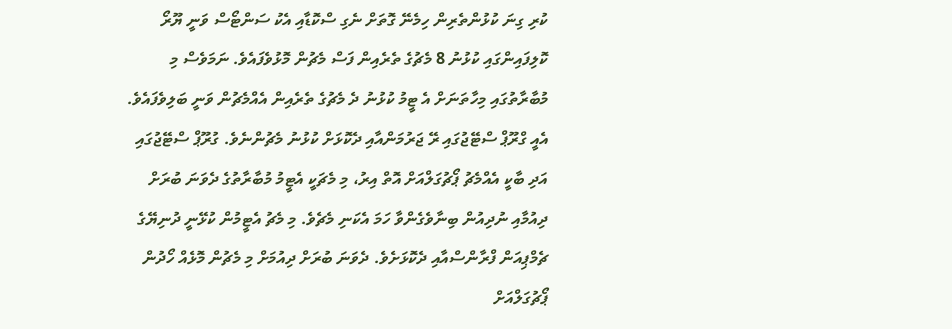ކުރި ގިނަ ކުޅުންތެރިން ހިމެނޭ ގޮތަށް ނެގި ސްކޮޑާއި އެކު ސަންޓޯސް ވަނީ ޔޫރޯ  ކޮލިފައިންގައި ކުޅުނު 8 މެޗުގެ ތެރެއިން ފަސް މެޗުން މޮޅުވެފައެވެ. ނަމަވެސް މި މުބާރާތުގައި މިހާތަނަށް އެ ޓީމު ކުޅުނު ދެ މެޗުގެ ތެރެއިން އެއްމެޗުން ވަނީ ބަލިވެފައެވެ. އެއީ ގްރޫޕް ސްޓޭޖުގައި ރޭ ޖަރުމަންއާއި ދެކޮޅަށް ކުޅުނު މެޗުންނެވެ. ގުރޫޕް ސްޓޭޖުގައި އަދި ބާކީ އެއްމެޗު ޕޯޗުގަލްއަށް އޮތް އިރު، މި މެޗަކީ އެޓީމު މުބާރާތުގެ ދެވަނަ ބުރަށް ދިއުމާއި ނުދިއުން ބިނާވެގެންވާ ހަމަ އެކަނި މެޗެވެ. މި މެޗު އެޓީމުން ކުޅޭނީ ދުނިޔޭގެ ޗެމްޕިއަން ފްރާންސްއާއި ދެކޮޅަށެވެ. ދެވަނަ ބުރަށް ދިއުމަށް މި މެޗުން މޮޅެއް ހޯދުން ޕޯޗުގަލްއަށް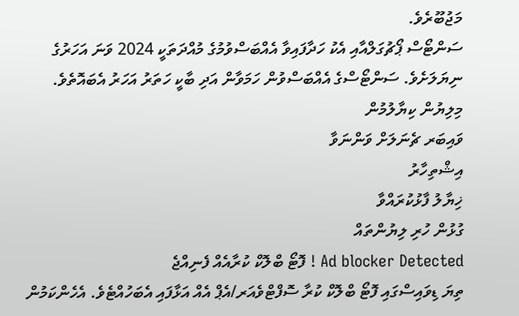މަޖުބޫރެވެ.
ސަންޓޯސް ޕޯޗުގަލްއާއި އެކު ހަދާފައިވާ އެއްބަސްވުމުގެ މުއްދަތަކީ 2024 ވަނަ އަހަރުގެ ނިޔަލަށެވެ. ސަންޓޯސްގެ އެއްބަސްވުން ހަމަވާން އަދި ބާކީ ހަތަރު އަހަރު އެބައޮތެވެ.
މިލިޔުން ކިޔާލުމުން
ވައިބަރ ޗެނަލަށް ވަންނަވާ
އިޝްތިހާރު
ޚިޔާލު ފާޅުކުރައްވާ
ގުޅުން ހުރި ލިޔުންތައް
Ad blocker Detected ! ފޮޓޯ ބްލޮކް ކުރާއެއް ފެނިއްޖެ
ތިޔަ ޑިވައިސްގައި ފޮޓޯ ބްލޮކް ކުރާ ސޮފްޓްވެއަރ/އެޕް އެއް އަޅާފައި އެބަހުއްޓެވެ. އެހެންކަމުން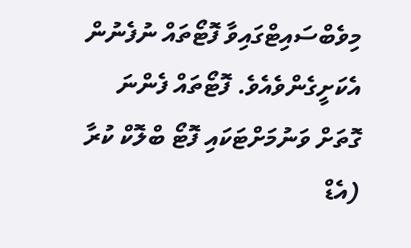މިވެބްސައިޓްގައިވާ ފޮޓޯތައް ނުފެނުން އެކަށީގެންވެއެވެ. ފޮޓޯތައް ފެންނަ ގޮތަށް ވަނުމަށްޓަކައި ފޮޓޯ ބްލޮކް ކުރާ (އެޑް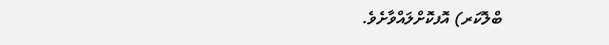ބްލޮކަރ) އޮފކޮށްލައްވާށެވެ.